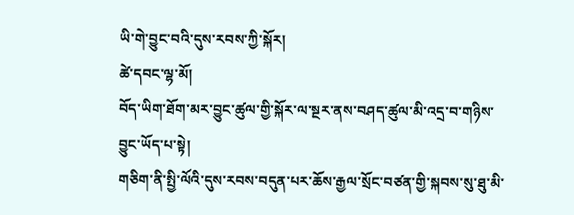ཡི་གེ་བྱུང་བའི་དུས་རབས་ཀྱི་སྐོར།
ཚེ་དབང་ལྷ་མོ།
བོད་ཡིག་ཐོག་མར་བྱུང་ཚུལ་གྱི་སྐོར་ལ་སྔར་ནས་བཤད་ཚུལ་མི་འདྲ་བ་གཉིས་བྱུང་ཡོད་པ་སྟེ།
གཅིག་ནི་སྤྱི་ལོའི་དུས་རབས་བདུན་པར་ཆོས་རྒྱལ་སྲོང་བཙན་གྱི་སྐབས་སུ་ཐུ་མི་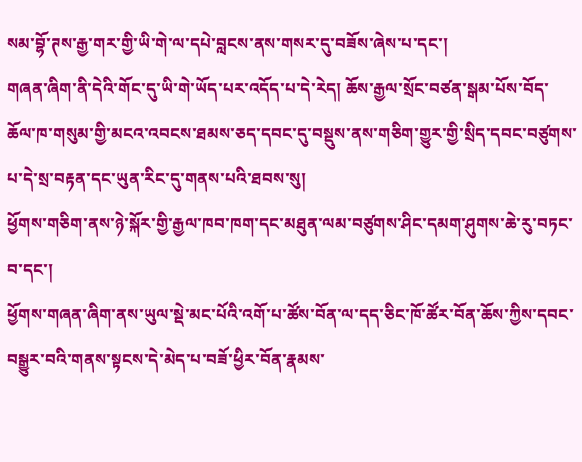སམ་བྷོ་ཊས་རྒྱ་གར་གྱི་ཡི་གེ་ལ་དཔེ་བླངས་ནས་གསར་དུ་བཟོས་ཞེས་པ་དང་།
གཞན་ཞིག་ནི་དེའི་གོང་དུ་ཡི་གེ་ཡོད་པར་འདོད་པ་དེ་རེད། ཆོས་རྒྱལ་སྲོང་བཙན་སྒམ་པོས་བོད་ཆོལ་ཁ་གསུམ་གྱི་མངའ་འབངས་ཐམས་ཅད་དབང་དུ་བསྡུས་ནས་གཅིག་གྱུར་གྱི་སྲིད་དབང་བཙུགས་པ་དེ་སྲ་བརྟན་དང་ཡུན་རིང་དུ་གནས་པའི་ཐབས་སུ།
ཕྱོགས་གཅིག་ནས་ཉེ་སྐོར་གྱི་རྒྱལ་ཁབ་ཁག་དང་མཐུན་ལམ་བཙུགས་ཤིང་དམག་ཤུགས་ཆེ་རུ་བཏང་བ་དང་།
ཕྱོགས་གཞན་ཞིག་ནས་ཡུལ་སྡེ་མང་པོའི་འགོ་པ་ཚོས་བོན་ལ་དད་ཅིང་ཁོ་ཚོར་བོན་ཆོས་ཀྱིས་དབང་བསྒྱུར་བའི་གནས་སྟངས་དེ་མེད་པ་བཟོ་ཕྱིར་བོན་རྣམས་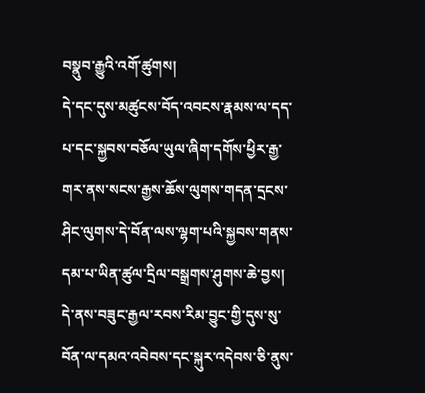བསྣུབ་རྒྱུའི་འགོ་ཚུགས།
དེ་དང་དུས་མཚུངས་བོད་འབངས་རྣམས་ལ་དད་པ་དང་སྐྱབས་བཅོལ་ཡུལ་ཞིག་དགོས་ཕྱིར་རྒྱ་གར་ནས་སངས་རྒྱས་ཆོས་ལུགས་གདན་དྲངས་ཤིང་ལུགས་དེ་བོན་ལས་ལྷག་པའི་སྐྱབས་གནས་དམ་པ་ཡིན་ཚུལ་དྲིལ་བསྒྲགས་ཤུགས་ཆེ་བྱས།
དེ་ནས་བཟུང་རྒྱལ་རབས་རིམ་བྱུང་གྱི་དུས་སུ་བོན་ལ་དམའ་འབེབས་དང་སྐུར་འདེབས་ཅི་ནུས་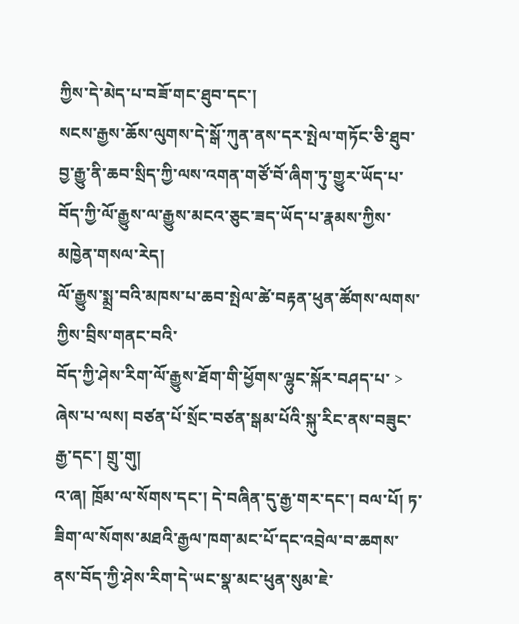ཀྱིས་དེ་མེད་པ་བཟོ་གང་ཐུབ་དང་།
སངས་རྒྱས་ཆོས་ལུགས་དེ་སྒོ་ཀུན་ནས་དར་སྤེལ་གཏོང་ཅི་ཐུབ་བྱ་རྒྱུ་ནི་ཆབ་སྲིད་ཀྱི་ལས་འགན་གཙོ་བོ་ཞིག་ཏུ་གྱུར་ཡོད་པ་བོད་ཀྱི་ལོ་རྒྱུས་ལ་རྒྱུས་མངའ་ཅུང་ཟད་ཡོད་པ་རྣམས་ཀྱིས་མཁྱེན་གསལ་རེད།
ལོ་རྒྱུས་སྨྲ་བའི་མཁས་པ་ཆབ་སྤེལ་ཚེ་བརྟན་ཕུན་ཚོགས་ལགས་ཀྱིས་བྲིས་གནང་བའི་
བོད་ཀྱི་ཤེས་རིག་ལོ་རྒྱུས་ཐོག་གི་ཕྱོགས་ལྷུང་སྐོར་བཤད་པ་ >
ཞེས་པ་ལས། བཙན་པོ་སྲོང་བཙན་སྒམ་པོའི་སྐུ་རིང་ནས་བཟུང་རྒྱ་དང་། གྲུ་གུ།
འ་ཞ། ཁྲོམ་ལ་སོགས་དང་། དེ་བཞིན་དུ་རྒྱ་གར་དང་། བལ་པོ། ཏ་ཟིག་ལ་སོགས་མཐའི་རྒྱལ་ཁག་མང་པོ་དང་འབྲེལ་བ་ཆགས་ནས་བོད་ཀྱི་ཤེས་རིག་དེ་ཡང་སྣ་མང་ཕུན་སུམ་ཇེ་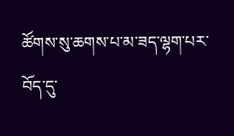ཚོགས་སུ་ཆགས་པ་མ་ཟད་ལྷག་པར་བོད་དུ་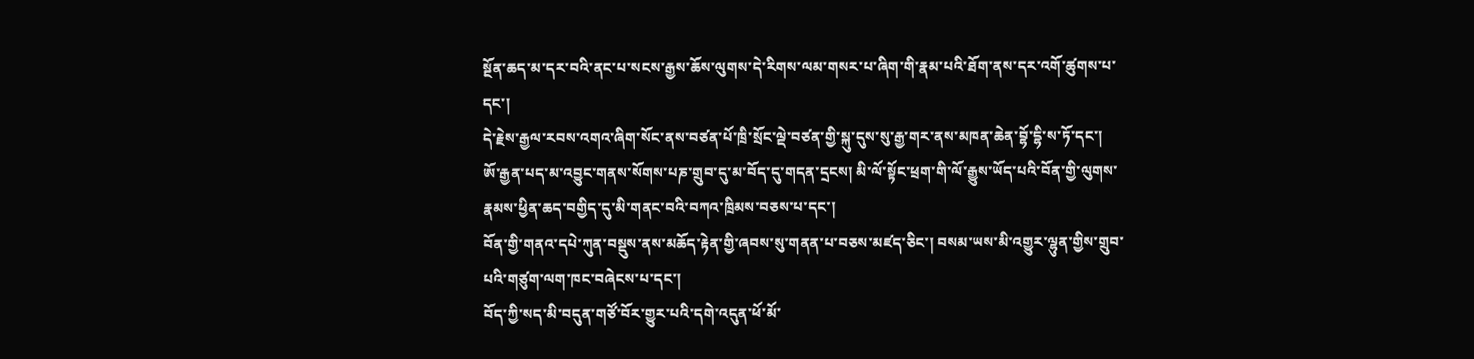སྔོན་ཆད་མ་དར་བའི་ནང་པ་སངས་རྒྱས་ཆོས་ལུགས་དེ་རིགས་ལམ་གསར་པ་ཞིག་གི་རྣམ་པའི་ཐོག་ནས་དར་འགོ་ཚུགས་པ་དང་།
དེ་རྗེས་རྒྱལ་རབས་འགའ་ཞིག་སོང་ནས་བཙན་པོ་ཁྲི་སྲོང་ལྡེ་བཙན་གྱི་སྐུ་དུས་སུ་རྒྱ་གར་ནས་མཁན་ཆེན་བྷོ་དྷི་ས་ཏོ་དང་།
ཨོ་རྒྱན་པད་མ་འབྱུང་གནས་སོགས་པཎ་གྲུབ་དུ་མ་བོད་དུ་གདན་དྲངས། མི་ལོ་སྟོང་ཕྲག་གི་ལོ་རྒྱུས་ཡོད་པའི་བོན་གྱི་ལུགས་རྣམས་ཕྱིན་ཆད་བགྱིད་དུ་མི་གནང་བའི་བཀའ་ཁྲིམས་བཅས་པ་དང་།
བོན་གྱི་གནའ་དཔེ་ཀུན་བསྡུས་ནས་མཆོད་རྟེན་གྱི་ཞབས་སུ་གནན་པ་བཅས་མཛད་ཅིང་། བསམ་ཡས་མི་འགྱུར་ལྷུན་གྱིས་གྲུབ་པའི་གཙུག་ལག་ཁང་བཞེངས་པ་དང་།
བོད་ཀྱི་སད་མི་བདུན་གཙོ་བོར་གྱུར་པའི་དགེ་འདུན་ཕོ་མོ་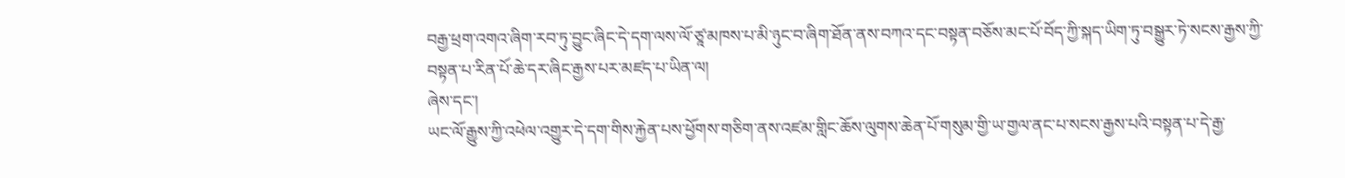བརྒྱ་ཕྲག་འགའ་ཞིག་རབ་ཏུ་བྱུང་ཞིང་དེ་དག་ལས་ལོ་ཙཱ་མཁས་པ་མི་ཉུང་བ་ཞིག་ཐོན་ནས་བཀའ་དང་བསྟན་བཅོས་མང་པོ་བོད་ཀྱི་སྐད་ཡིག་ཏུ་བསྒྱུར་ཏེ་སངས་རྒྱས་ཀྱི་བསྟན་པ་རིན་པོ་ཆེ་དར་ཞིང་རྒྱས་པར་མཛད་པ་ཡིན་ལ།
ཞེས་དང་།
ཡང་ལོ་རྒྱུས་ཀྱི་འཕེལ་འགྱུར་དེ་དག་གིས་རྐྱེན་པས་ཕྱོགས་གཅིག་ནས་འཛམ་གླིང་ཆོས་ལུགས་ཆེན་པོ་གསུམ་གྱི་ཡ་གྱལ་ནང་པ་སངས་རྒྱས་པའི་བསྟན་པ་དེ་རྒྱ་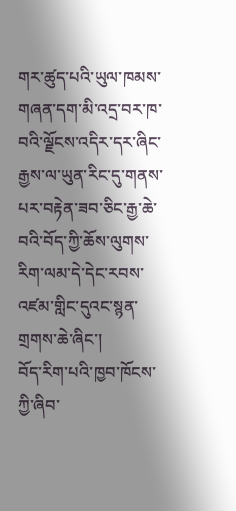གར་ཚུད་པའི་ཡུལ་ཁམས་གཞན་དག་མི་འདྲ་བར་ཁ་བའི་ལྗོངས་འདིར་དར་ཞིང་རྒྱས་ལ་ཡུན་རིང་དུ་གནས་པར་བརྟེན་ཟབ་ཅིང་རྒྱ་ཆེ་བའི་བོད་ཀྱི་ཆོས་ལུགས་རིག་ལམ་དེ་དེང་རབས་འཛམ་གླིང་དུའང་སྙན་གྲགས་ཆེ་ཞིང་།
བོད་རིག་པའི་ཁྱབ་ཁོངས་ཀྱི་ཞིབ་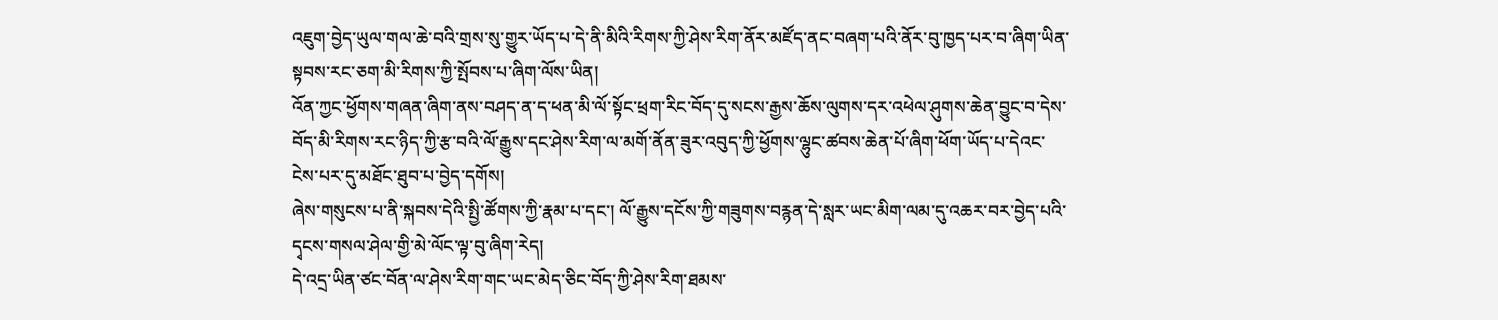འཇུག་བྱེད་ཡུལ་གལ་ཆེ་བའི་གྲས་སུ་གྱུར་ཡོད་པ་དེ་ནི་མིའི་རིགས་ཀྱི་ཤེས་རིག་ནོར་མཛོད་ནང་བཞག་པའི་ནོར་བུ་ཁྱད་པར་བ་ཞིག་ཡིན་སྟབས་རང་ཅག་མི་རིགས་ཀྱི་སྤོབས་པ་ཞིག་ལོས་ཡིན།
འོན་ཀྱང་ཕྱོགས་གཞན་ཞིག་ནས་བཤད་ན་ད་ཕན་མི་ལོ་སྟོང་ཕྲག་རིང་བོད་དུ་སངས་རྒྱས་ཆོས་ལུགས་དར་འཕེལ་ཤུགས་ཆེན་བྱུང་བ་དེས་བོད་མི་རིགས་རང་ཉིད་ཀྱི་རྩ་བའི་ལོ་རྒྱུས་དང་ཤེས་རིག་ལ་མགོ་ནོན་ཟུར་འབུད་ཀྱི་ཕྱོགས་ལྷུང་ཚབས་ཆེན་པོ་ཞིག་ཕོག་ཡོད་པ་དེའང་ངེས་པར་དུ་མཐོང་ཐུབ་པ་བྱེད་དགོས།
ཞེས་གསུངས་པ་ནི་སྐབས་དེའི་སྤྱི་ཚོགས་ཀྱི་རྣམ་པ་དང་། ལོ་རྒྱུས་དངོས་ཀྱི་གཟུགས་བརྙན་དེ་སླར་ཡང་མིག་ལམ་དུ་འཆར་བར་བྱེད་པའི་དྭངས་གསལ་ཤེལ་གྱི་མེ་ལོང་ལྟ་བུ་ཞིག་རེད།
དེ་འདྲ་ཡིན་ཙང་བོན་ལ་ཤེས་རིག་གང་ཡང་མེད་ཅིང་བོད་ཀྱི་ཤེས་རིག་ཐམས་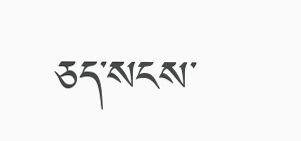ཅད་སངས་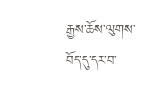རྒྱས་ཆོས་ལུགས་བོད་དུ་དར་བ་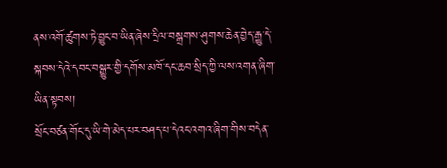ནས་འགོ་ཚུགས་ཏེ་བྱུང་བ་ཡིན་ཞེས་དྲིལ་བསྒྲགས་ཤུགས་ཆེན་བྱེད་རྒྱུ་དེ་སྐབས་དེའེ་དབང་བསྒྱུར་གྱི་དགོས་མཁོ་དང་ཆབ་སྲིད་ཀྱི་ལས་འགན་ཞིག་ཡིན་སྟབས།
སྲོང་བཙན་གོང་དུ་ཡི་གེ་མེད་པར་བཤད་པ་དེའང་འགའ་ཞིག་གིས་བདེན་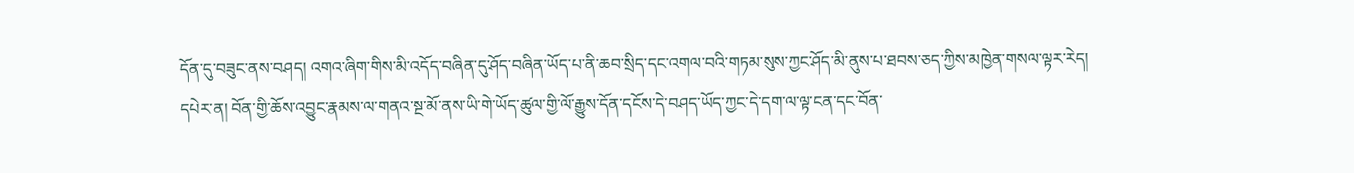དོན་དུ་བཟུང་ནས་བཤད། འགའ་ཞིག་གིས་མི་འདོད་བཞིན་དུ་ཤོད་བཞིན་ཡོད་པ་ནི་ཆབ་སྲིད་དང་འགལ་བའི་གཏམ་སུས་ཀྱང་ཤོད་མི་ནུས་པ་ཐབས་ཅད་ཀྱིས་མཁྱེན་གསལ་ལྟར་རེད།
དཔེར་ན། བོན་གྱི་ཆོས་འབྱུང་རྣམས་ལ་གནའ་སྔ་མོ་ནས་ཡི་གེ་ཡོད་ཚུལ་གྱི་ལོ་རྒྱུས་དོན་དངོས་དེ་བཤད་ཡོད་ཀྱང་དེ་དག་ལ་ལྟ་ངན་དང་བོན་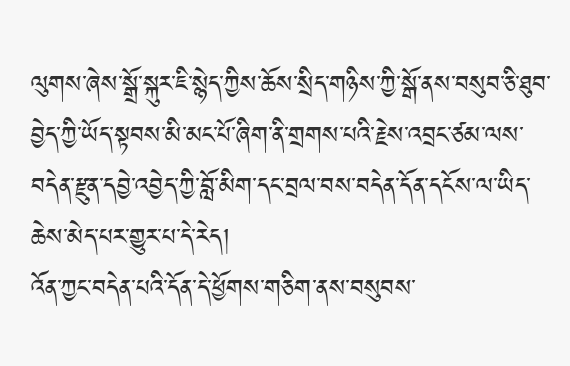ལུགས་ཞེས་སྒྲོ་སྐུར་ཇི་སྙེད་ཀྱིས་ཆོས་སྲིད་གཉིས་ཀྱི་སྒོ་ནས་བསུབ་ཅི་ཐུབ་བྱེད་ཀྱི་ཡོད་སྟབས་མི་མང་པོ་ཞིག་ནི་གྲགས་པའི་རྗེས་འབྲང་ཙམ་ལས་བདེན་རྫུན་དབྱེ་འབྱེད་ཀྱི་བློ་མིག་དང་བྲལ་བས་བདེན་དོན་དངོས་ལ་ཡིད་ཆེས་མེད་པར་གྱུར་པ་དེ་རེད།
འོན་ཀྱང་བདེན་པའི་དོན་དེ་ཕྱོགས་གཅིག་ནས་བསུབས་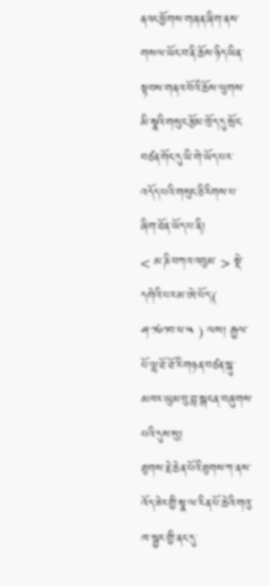ནའང་ཕྱོགས་གཞན་ཞིག་ནས་གསལ་ཡོང་བ་ནི་ཆོས་ཉིད་ཡིན་སྟབས་གནའ་བོའི་ཆོས་ལུགས་མི་སྣའི་གསུང་རྩོམ་ཁྲོད་དུ་སྲོང་བཙན་གོང་དུ་ཡི་གེ་ཡོད་པར་འདོད་པའི་གསུང་ཅི་རིགས་པ་ཞིག་ཐོན་ཡོད་པ་ནི།
< མ་ཎི་བཀའ་འབུམ་ > སྡེ་དགེའི་པར་མ་ཨེ་པོད་(
ཤ་༡༦༡བ་ཕ་༥ ) ལས། རྒྱལ་པོ་ལྷ་ཐོ་ཐོ་རི་གཉན་བཙན་སྐུ་མཁར་ཡུམ་བུ་བླ་སྒང་ན་བཞུགས་པའི་དུས་སུ།
ཐུགས་རྗེ་ཆེན་པོའི་ཐུགས་ཀ་ནས་འོད་ཟེར་གྱི་སྣ་ལ་རིན་པོ་ཆེའི་གའུ་ཁ་སྦྱར་གྱི་ནང་དུ་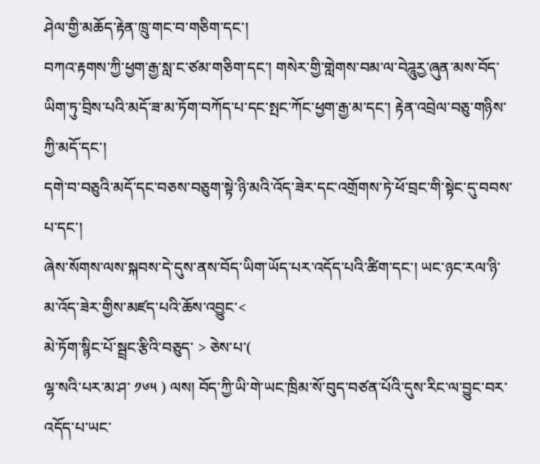ཤེལ་གྱི་མཆོད་རྟེན་ཁྲུ་གང་བ་གཅིག་དང་།
བཀའ་རྟགས་ཀྱི་ཕྱག་རྒྱ་སླ་ང་ཙམ་གཅིག་དང་། གསེར་གྱི་གླེགས་བམ་ལ་བེཌཱུརྱ་ཞུན་མས་བོད་ཡིག་ཏུ་བྲིས་པའི་མདོ་ཟ་མ་ཏོག་བཀོད་པ་དང་སྤང་ཀོང་ཕྱག་རྒྱ་མ་དང་། རྟེན་འབྲེལ་བཅུ་གཉིས་ཀྱི་མདོ་དང་།
དགེ་བ་བཅུའི་མདོ་དང་བཅས་བཅུག་སྟེ་ཉི་མའི་འོད་ཟེར་དང་འགྲོགས་ཏེ་ཕོ་བྲང་གི་སྟེང་དུ་བབས་པ་དང་།
ཞེས་སོགས་ལས་སྐབས་དེ་དུས་ནས་བོད་ཡིག་ཡོད་པར་འདོད་པའི་ཚིག་དང་། ཡང་ཉང་རལ་ཉི་མ་འོད་ཟེར་གྱིས་མཛད་པའི་ཆོས་འབྱུང་<
མེ་ཏོག་སྙིང་པོ་སྦྲང་རྩིའི་བཅུད་ > ཅེས་པ་(
ལྷ་སའི་པར་མ་ཤ་ ༡༦༥ ) ལས། བོད་ཀྱི་ཡི་གེ་ཡང་ཁྲིམ་སོ་བུད་བཙན་པོའི་དུས་རིང་ལ་བྱུང་བར་འདོད་པ་ཡང་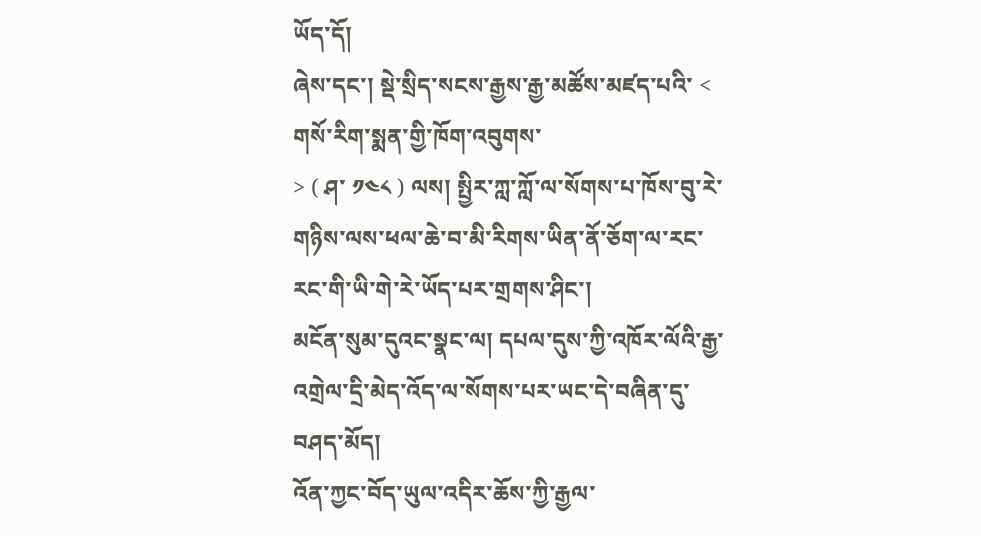ཡོད་དོ།
ཞེས་དང་། སྡེ་སྲིད་སངས་རྒྱས་རྒྱ་མཚོས་མཛད་པའི་ < གསོ་རིག་སྨན་གྱི་ཁོག་འབུགས་
> ( ཤ་ ༡༤༨ ) ལས། སྤྱིར་ཀླ་ཀློ་ལ་སོགས་པ་ཁོས་བུ་རེ་གཉིས་ལས་ཕལ་ཆེ་བ་མི་རིགས་ཡིན་ནོ་ཅོག་ལ་རང་རང་གི་ཡི་གེ་རེ་ཡོད་པར་གྲགས་ཤིང་།
མངོན་སུམ་དུའང་སྣང་ལ། དཔལ་དུས་ཀྱི་འཁོར་ལོའི་རྒྱ་འགྲེལ་དྲི་མེད་འོད་ལ་སོགས་པར་ཡང་དེ་བཞིན་དུ་བཤད་མོད།
འོན་ཀྱང་བོད་ཡུལ་འདིར་ཆོས་ཀྱི་རྒྱལ་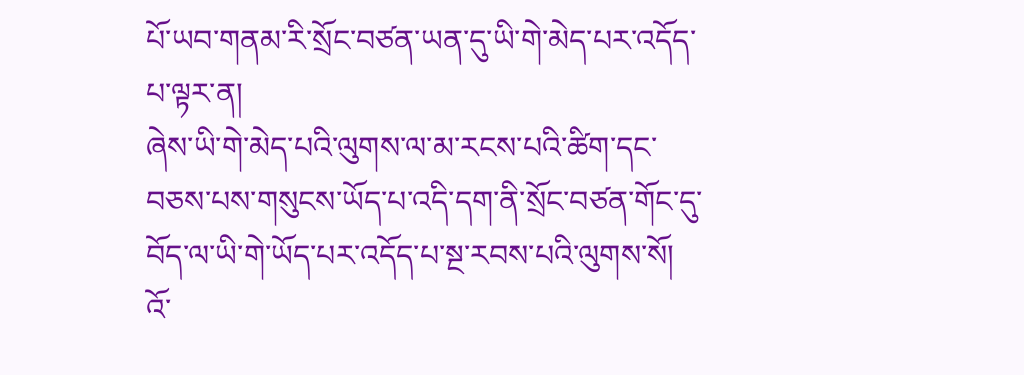པོ་ཡབ་གནམ་རི་སྲོང་བཙན་ཡན་དུ་ཡི་གེ་མེད་པར་འདོད་པ་ལྟར་ན།
ཞེས་ཡི་གེ་མེད་པའི་ལུགས་ལ་མ་རངས་པའི་ཚིག་དང་བཅས་པས་གསུངས་ཡོད་པ་འདི་དག་ནི་སྲོང་བཙན་གོང་དུ་བོད་ལ་ཡི་གེ་ཡོད་པར་འདོད་པ་སྔ་རབས་པའི་ལུགས་སོ།
འོ་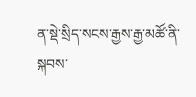ན་སྡེ་སྲིད་སངས་རྒྱས་རྒྱ་མཚོ་ནི་སྐབས་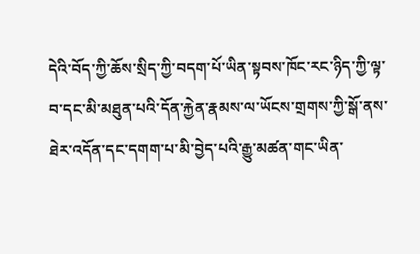དེའི་བོད་ཀྱི་ཆོས་སྲིད་ཀྱི་བདག་པོ་ཡིན་སྟབས་ཁོང་རང་ཉིད་ཀྱི་ལྟ་བ་དང་མི་མཐུན་པའི་དོན་རྐྱེན་རྣམས་ལ་ཡོངས་གྲགས་ཀྱི་སྒོ་ནས་ཐེར་འདོན་དང་དགག་པ་མི་བྱེད་པའི་རྒྱུ་མཚན་གང་ཡིན་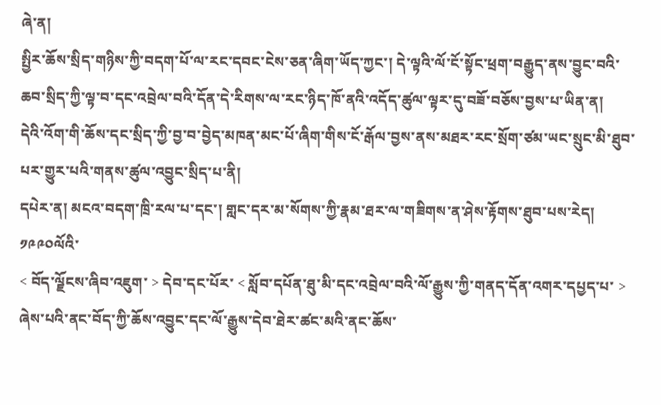ཞེ་ན།
སྤྱིར་ཆོས་སྲིད་གཉིས་ཀྱི་བདག་པོ་ལ་རང་དབང་ངེས་ཅན་ཞིག་ཡོད་ཀྱང་། དེ་ལྟའི་ལོ་ངོ་སྟོང་ཕྲག་བརྒྱུད་ནས་བྱུང་བའི་ཆབ་སྲིད་ཀྱི་ལྟ་བ་དང་འབྲེལ་བའི་དོན་དེ་རིགས་ལ་རང་ཉིད་ཁོ་ནའི་འདོད་ཚུལ་ལྟར་དུ་བཟོ་བཅོས་བྱས་པ་ཡིན་ན།
དེའི་འོག་གི་ཆོས་དང་སྲིད་ཀྱི་བྱ་བ་བྱེད་མཁན་མང་པོ་ཞིག་གིས་ངོ་རྒོལ་བྱས་ནས་མཐར་རང་སྲོག་ཙམ་ཡང་སྲུང་མི་ཐུབ་པར་གྱུར་པའི་གནས་ཚུལ་འབྱུང་སྲིད་པ་ནི།
དཔེར་ན། མངའ་བདག་ཁྲི་རལ་པ་དང་། གླང་དར་མ་སོགས་ཀྱི་རྣམ་ཐར་ལ་གཟིགས་ན་ཤེས་རྟོགས་ཐུབ་པས་རེད།
༡༩༩༠ལོའི་
< བོད་ལྗོངས་ཞིབ་འཇུག་ > དེབ་དང་པོར་ < སློབ་དཔོན་ཐུ་མི་དང་འབྲེལ་བའི་ལོ་རྒྱུས་ཀྱི་གནད་དོན་འགར་དཔྱད་པ་ >
ཞེས་པའི་ནང་བོད་ཀྱི་ཆོས་འབྱུང་དང་ལོ་རྒྱུས་དེབ་ཐེར་ཚང་མའི་ནང་ཆོས་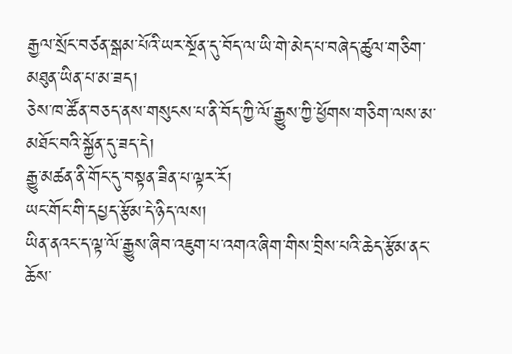རྒྱལ་སྲོང་བཙན་སྒམ་པོའི་ཡར་སྔོན་དུ་བོད་ལ་ཡི་གེ་མེད་པ་བཞེད་ཚུལ་གཅིག་མཐུན་ཡིན་པ་མ་ཟད།
ཅེས་ཁ་ཚོན་བཅད་ནས་གསུངས་པ་ནི་བོད་ཀྱི་ལོ་རྒྱུས་ཀྱི་ཕྱོགས་གཅིག་ལས་མ་མཐོང་བའི་སྐྱོན་དུ་ཟད་དེ།
རྒྱུ་མཚན་ནི་གོང་དུ་བསྟན་ཟིན་པ་ལྟར་རོ།
ཡང་གོང་གི་དཔྱད་རྩོམ་དེ་ཉིད་ལས།
ཡིན་ནའང་ད་ལྟ་ལོ་རྒྱུས་ཞིབ་འཇུག་པ་འགའ་ཞིག་གིས་བྲིས་པའི་ཆེད་རྩོམ་ནང་ཆོས་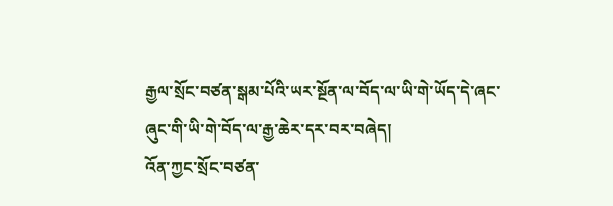རྒྱལ་སྲོང་བཙན་སྒམ་པོའི་ཡར་སྔོན་ལ་བོད་ལ་ཡི་གེ་ཡོད་དེ་ཞང་ཞུང་གི་ཡི་གེ་བོད་ལ་རྒྱ་ཆེར་དར་བར་བཞེད།
འོན་ཀྱང་སྲོང་བཙན་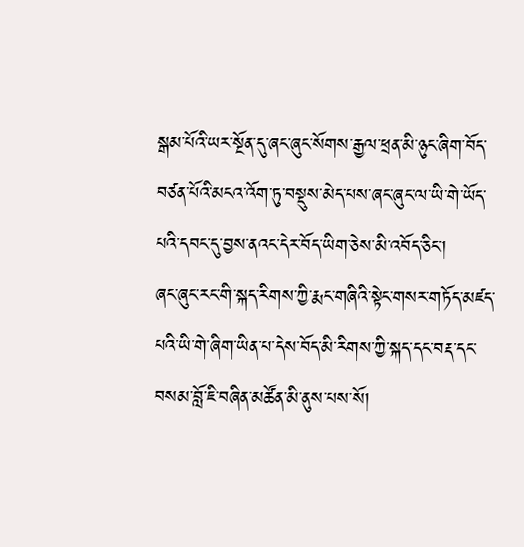སྒམ་པོའི་ཡར་སྔོན་དུ་ཞང་ཞུང་སོགས་རྒྱལ་ཕྲན་མི་ཉུང་ཞིག་བོད་བཙན་པོའི་མངའ་འོག་ཏུ་བསྡུས་མེད་པས་ཞང་ཞུང་ལ་ཡི་གེ་ཡོད་པའི་དབང་དུ་བྱས་ནའང་དེར་བོད་ཡིག་ཅེས་མི་འབོད་ཅིང་།
ཞང་ཞུང་རང་གི་སྐད་རིགས་ཀྱི་རྨང་གཞིའི་སྟེང་གསར་གཏོད་མཛད་པའི་ཡི་གེ་ཞིག་ཡིན་པ་དེས་བོད་མི་རིགས་ཀྱི་སྐད་དང་བརྡ་དང་བསམ་བློ་ཇི་བཞིན་མཚོན་མི་ནུས་པས་སོ།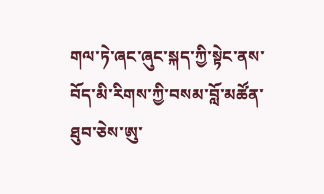གལ་ཏེ་ཞང་ཞུང་སྐད་ཀྱི་སྟེང་ནས་བོད་མི་རིགས་ཀྱི་བསམ་བློ་མཚོན་ཐུབ་ཅེས་ཨུ་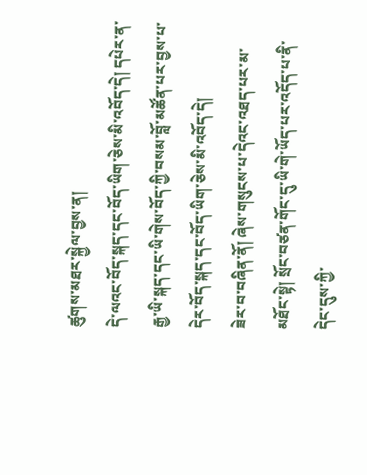ཚུགས་མཐར་སྐྱེལ་བྱས་ན།
དེ་ལའང་བོད་སྐད་དང་བོད་ཡིག་ཅེས་མི་འབོད་དེ། དཔེར་ན་རྒྱ་ཡི་སྐད་དང་ཡི་གེས་བོད་ཀྱི་བསམ་བློ་མཚོན་པར་བྱས་པ་དེར་བོད་སྐད་དང་བོད་ཡིག་ཅེས་མི་འབོད་དེ།
ཟེར་བ་བཞིན་ནོ། ཞེས་གསུངས་པ་དེའང་འཐད་པར་མ་མཐོང་སྟེ། སྲོང་བཙན་གོང་དུ་ཡི་གེ་ཡོད་པར་འདོད་པ་ནི་དེང་དུས་ཀྱི་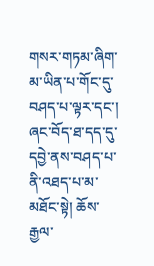གསར་གཏམ་ཞིག་མ་ཡིན་པ་གོང་དུ་བཤད་པ་ལྟར་དང་།
ཞང་བོད་ཐ་དད་དུ་དབྱེ་ནས་བཤད་པ་ནི་འཐད་པ་མ་མཐོང་སྟེ། ཆོས་རྒྱལ་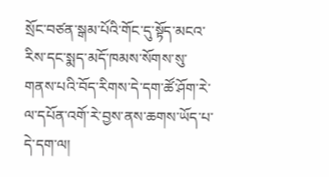སྲོང་བཙན་སྒམ་པོའི་གོང་དུ་སྟོད་མངའ་རིས་དང་སྨད་མདོ་ཁམས་སོགས་སུ་གནས་པའི་བོད་རིགས་དེ་དག་ཚོ་ཤོག་རེ་ལ་དཔོན་འགོ་རེ་བྱས་ནས་ཆགས་ཡོད་པ་དེ་དག་ལ།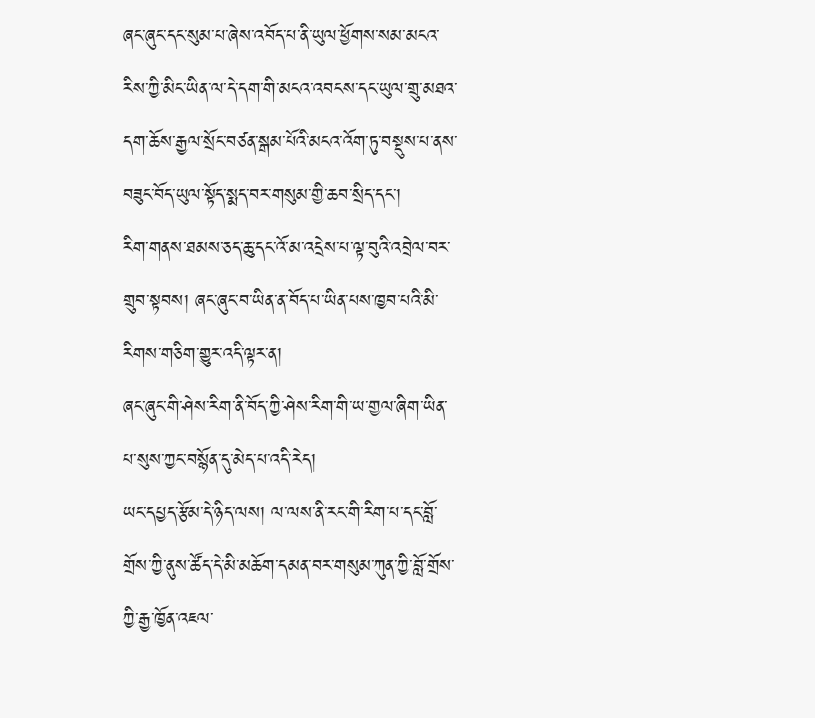ཞང་ཞུང་དང་སུམ་པ་ཞེས་འབོད་པ་ནི་ཡུལ་ཕྱོགས་སམ་མངའ་རིས་ཀྱི་མིང་ཡིན་ལ་དེ་དག་གི་མངའ་འབངས་དང་ཡུལ་གྲུ་མཐའ་དག་ཆོས་རྒྱལ་སྲོང་བཙན་སྒམ་པོའི་མངའ་འོག་ཏུ་བསྡུས་པ་ནས་བཟུང་བོད་ཡུལ་སྟོད་སྨད་བར་གསུམ་གྱི་ཆབ་སྲིད་དང་།
རིག་གནས་ཐམས་ཅད་ཆུ་དང་འོ་མ་འདྲེས་པ་ལྟ་བུའི་འབྲེལ་བར་གྲུབ་སྟབས། ཞང་ཞུང་བ་ཡིན་ན་བོད་པ་ཡིན་པས་ཁྱབ་པའི་མི་རིགས་གཅིག་གྱུར་འདི་ལྟར་ན།
ཞང་ཞུང་གི་ཤེས་རིག་ནི་བོད་ཀྱི་ཤེས་རིག་གི་ཡ་གྱལ་ཞིག་ཡིན་པ་སུས་ཀྱང་བསྙོན་དུ་མེད་པ་འདི་རེད།
ཡང་དཔྱད་རྩོམ་དེ་ཉིད་ལས། ལ་ལས་ནི་རང་གི་རིག་པ་དང་བློ་གྲོས་ཀྱི་ནུས་ཚོད་དེ་མི་མཆོག་དམན་བར་གསུམ་ཀུན་ཀྱི་བློ་གྲོས་ཀྱི་རྒྱ་ཁྱོན་འཇལ་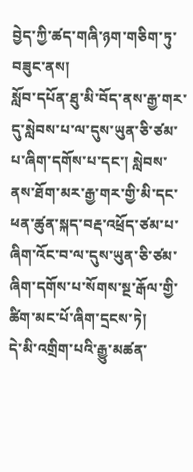བྱེད་ཀྱི་ཚད་གཞི་ཉག་གཅིག་ཏུ་བཟུང་ནས།
སློབ་དཔོན་ཐུ་མི་བོད་ནས་རྒྱ་གར་དུ་སླེབས་པ་ལ་དུས་ཡུན་ཅི་ཙམ་པ་ཞིག་དགོས་པ་དང་། སླེབས་ནས་ཐོག་མར་རྒྱ་གར་གྱི་མི་དང་ཕན་ཚུན་སྐད་བརྡ་འཕྲོད་ཙམ་པ་ཞིག་འོང་བ་ལ་དུས་ཡུན་ཅི་ཙམ་ཞིག་དགོས་པ་སོགས་སྔ་རྒོལ་གྱི་ཚིག་མང་པོ་ཞིག་དྲངས་ཏེ།
དེ་མི་འགྲིག་པའི་རྒྱུ་མཚན་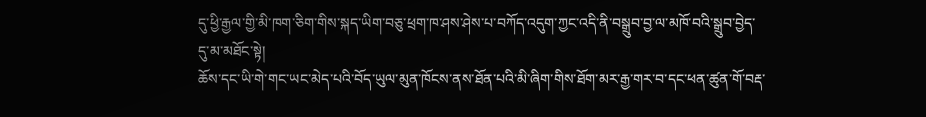དུ་ཕྱི་རྒྱལ་གྱི་མི་ཁག་ཅིག་གིས་སྐད་ཡིག་བཅུ་ཕྲག་ཁ་ཤས་ཤེས་པ་བཀོད་འདུག་ཀྱང་འདི་ནི་བསྒྲུབ་བྱ་ལ་མཁོ་བའི་སྒྲུབ་བྱེད་དུ་མ་མཐོང་སྟེ།
ཆོས་དང་ཡི་གེ་གང་ཡང་མེད་པའི་བོད་ཡུལ་མུན་ཁོངས་ནས་ཐོན་པའི་མི་ཞིག་གིས་ཐོག་མར་རྒྱ་གར་བ་དང་ཕན་ཚུན་གོ་བརྡ་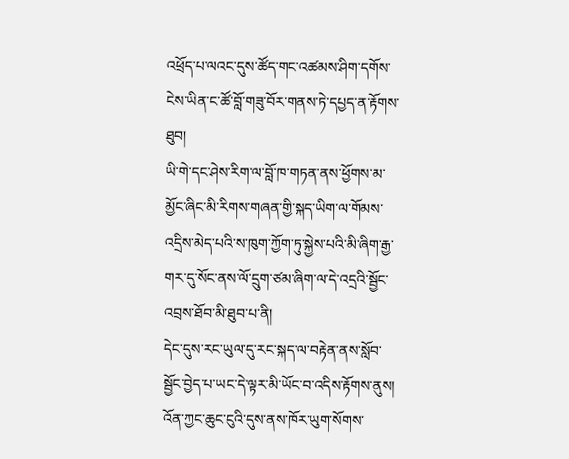འཕྲོད་པ་ལའང་དུས་ཚོད་གང་འཚམས་ཤིག་དགོས་ངེས་ཡིན་ང་ཚོ་བློ་གཟུ་བོར་གནས་ཏེ་དཔྱད་ན་རྟོགས་ཐུབ།
ཡི་གེ་དང་ཤེས་རིག་ལ་བློ་ཁ་གཏན་ནས་ཕྱོགས་མ་མྱོང་ཞིང་མི་རིགས་གཞན་གྱི་སྐད་ཡིག་ལ་གོམས་འདྲིས་མེད་པའི་ས་ཁུག་ཀྱོག་ཏུ་སྐྱེས་པའི་མི་ཞིག་རྒྱ་གར་དུ་སོང་ནས་ལོ་དྲུག་ཙམ་ཞིག་ལ་དེ་འདྲའི་སྦྱོང་འབྲས་ཐོབ་མི་ཐུབ་པ་ནི།
དེང་དུས་རང་ཡུལ་དུ་རང་སྐད་ལ་བརྟེན་ནས་སློབ་སྦྱོང་བྱེད་པ་ཡང་དེ་ལྟར་མི་ཡོང་བ་འདིས་རྟོགས་ནུས།
འོན་ཀྱང་ཆུང་ངུའི་དུས་ནས་ཁོར་ཡུག་སོགས་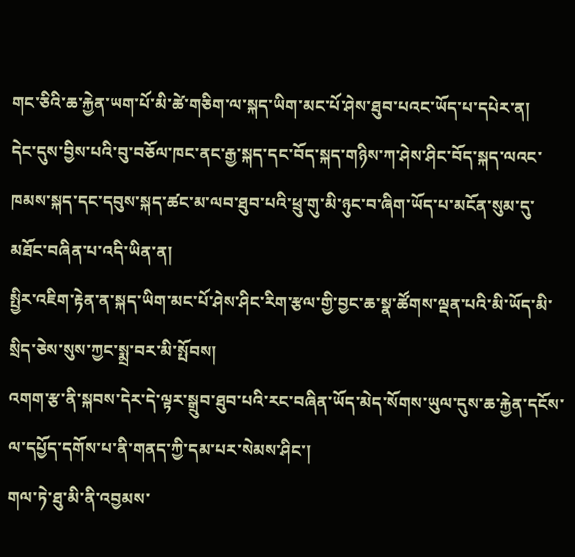གང་ཅིའི་ཆ་རྐྱེན་ཡག་པོ་མི་ཚེ་གཅིག་ལ་སྐད་ཡིག་མང་པོ་ཤེས་ཐུབ་པའང་ཡོད་པ་དཔེར་ན།
དེང་དུས་བྱིས་པའི་བུ་བཅོལ་ཁང་ནང་རྒྱ་སྐད་དང་བོད་སྐད་གཉིས་ཀ་ཤེས་ཤིང་བོད་སྐད་ལའང་ཁམས་སྐད་དང་དབུས་སྐད་ཚང་མ་ལབ་ཐུབ་པའི་ཕྲུ་གུ་མི་ཉུང་བ་ཞིག་ཡོད་པ་མངོན་སུམ་དུ་མཐོང་བཞིན་པ་འདི་ཡིན་ན།
སྤྱིར་འཇིག་རྟེན་ན་སྐད་ཡིག་མང་པོ་ཤེས་ཤིང་རིག་རྩལ་གྱི་བྱང་ཆ་སྣ་ཚོགས་ལྡན་པའི་མི་ཡོད་མི་སྲིད་ཅེས་སུས་ཀྱང་སྨྲ་བར་མི་སྤོབས།
འགག་རྩ་ནི་སྐབས་དེར་དེ་ལྟར་སྒྲུབ་ཐུབ་པའི་རང་བཞིན་ཡོད་མེད་སོགས་ཡུལ་དུས་ཆ་རྐྱེན་དངོས་ལ་དཔྱོད་དགོས་པ་ནི་གནད་ཀྱི་དམ་པར་སེམས་ཤིང་།
གལ་ཏེ་ཐུ་མི་ནི་འབྱམས་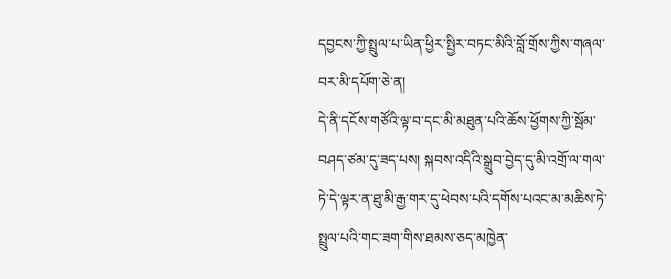དབྱངས་ཀྱི་སྤྲུལ་པ་ཡིན་ཕྱིར་སྤྱིར་བཏང་མིའི་བློ་གྲོས་ཀྱིས་གཞལ་བར་མི་དཔོག་ཅེ་ན།
དེ་ནི་དངོས་གཙོའི་ལྟ་བ་དང་མི་མཐུན་པའི་ཆོས་ཕྱོགས་ཀྱི་སྦོམ་བཤད་ཙམ་དུ་ཟད་པས། སྐབས་འདིའི་སྒྲུབ་བྱེད་དུ་མི་འགྲོ་ལ་གལ་ཏེ་དེ་ལྟར་ན་ཐུ་མི་རྒྱ་གར་དུ་ཕེབས་པའི་དགོས་པའང་མ་མཆིས་ཏེ་སྤྲུལ་པའི་གང་ཟག་གིས་ཐམས་ཅད་མཁྱེན་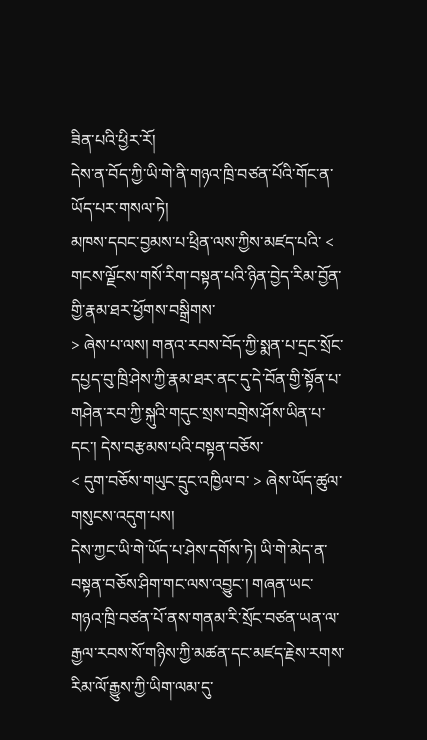ཟིན་པའི་ཕྱིར་རོ།
དེས་ན་བོད་ཀྱི་ཡི་གེ་ནི་གཉའ་ཁྲི་བཙན་པོའི་གོང་ན་ཡོད་པར་གསལ་ཏེ།
མཁས་དབང་བྱམས་པ་ཕྲིན་ལས་ཀྱིས་མཛད་པའི་ < གངས་ལྗོངས་གསོ་རིག་བསྟན་པའི་ཉིན་བྱེད་རིམ་བྱོན་གྱི་རྣམ་ཐར་ཕྱོགས་བསྒྲིགས་
> ཞེས་པ་ལས། གནའ་རབས་བོད་ཀྱི་སྨན་པ་དྲང་སྲོང་དཔྱད་བུ་ཁྲི་ཤེས་ཀྱི་རྣམ་ཐར་ནང་དུ་དེ་བོན་གྱི་སྟོན་པ་གཤེན་རབ་ཀྱི་སྐུའི་གདུང་སྲས་བགྲེས་ཤོས་ཡིན་པ་དང་། དེས་བརྩམས་པའི་བསྟན་བཅོས་
< དུག་བཅོས་གཡུང་དྲུང་འཁྱིལ་བ་ > ཞེས་ཡོད་ཚུལ་གསུངས་འདུག་པས།
དེས་ཀྱང་ཡི་གེ་ཡོད་པ་ཤེས་དགོས་ཏེ། ཡི་གེ་མེད་ན་བསྟན་བཅོས་ཤིག་གང་ལས་འབྱུང་། གཞན་ཡང་གཉའ་ཁྲི་བཙན་པོ་ནས་གནམ་རི་སྲོང་བཙན་ཡན་ལ་རྒྱལ་རབས་སོ་གཉིས་ཀྱི་མཚན་དང་མཛད་རྗེས་རགས་རིམ་ལོ་རྒྱུས་ཀྱི་ཡིག་ལམ་དུ་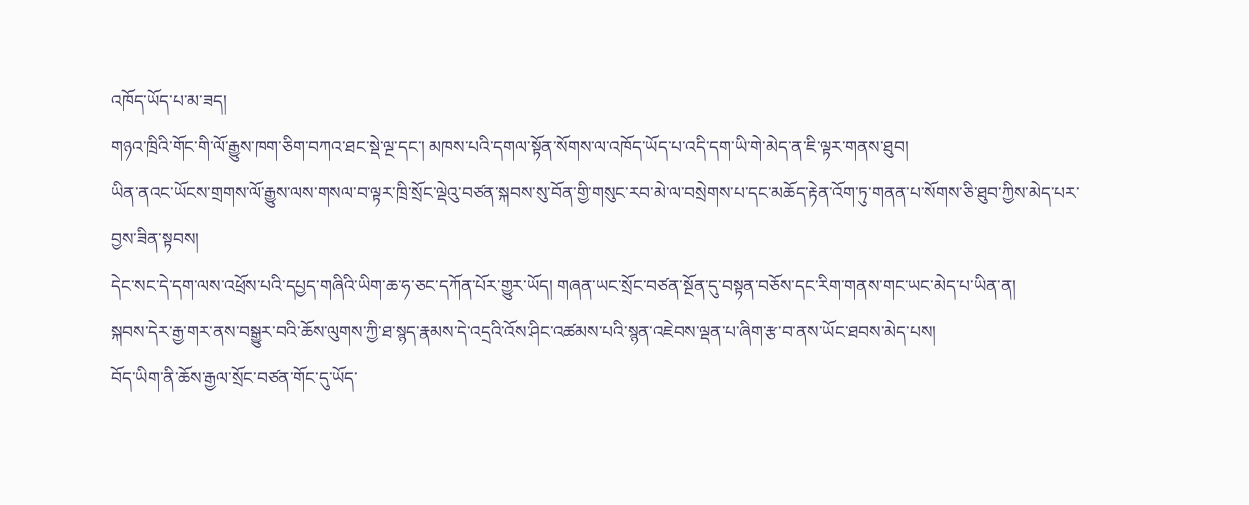འཁོད་ཡོད་པ་མ་ཟད།
གཉའ་ཁྲིའི་གོང་གི་ལོ་རྒྱུས་ཁག་ཅིག་བཀའ་ཐང་སྡེ་ལྔ་དང་། མཁས་པའི་དགལ་སྟོན་སོགས་ལ་འཁོད་ཡོད་པ་འདི་དག་ཡི་གེ་མེད་ན་ཇི་ལྟར་གནས་ཐུབ།
ཡིན་ནའང་ཡོངས་གྲགས་ལོ་རྒྱུས་ལས་གསལ་བ་ལྟར་ཁྲི་སྲོང་ལྡེའུ་བཙན་སྐབས་སུ་བོན་གྱི་གསུང་རབ་མེ་ལ་བསྲེགས་པ་དང་མཆོད་རྟེན་འོག་ཏུ་གནན་པ་སོགས་ཅི་ཐུབ་ཀྱིས་མེད་པར་བྱས་ཟིན་སྟབས།
དེང་སང་དེ་དག་ལས་འཕྲོས་པའི་དཔྱད་གཞིའི་ཡིག་ཆ་ཧ་ཅང་དཀོན་པོར་གྱུར་ཡོད། གཞན་ཡང་སྲོང་བཙན་སྔོན་དུ་བསྟན་བཅོས་དང་རིག་གནས་གང་ཡང་མེད་པ་ཡིན་ན།
སྐབས་དེར་རྒྱ་གར་ནས་བསྒྱུར་བའི་ཆོས་ལུགས་ཀྱི་ཐ་སྙད་རྣམས་དེ་འདྲའི་འོས་ཤིང་འཚམས་པའི་སྙན་འཇེབས་ལྡན་པ་ཞིག་རྩ་བ་ནས་ཡོང་ཐབས་མེད་པས།
བོད་ཡིག་ནི་ཆོས་རྒྱལ་སྲོང་བཙན་གོང་དུ་ཡོད་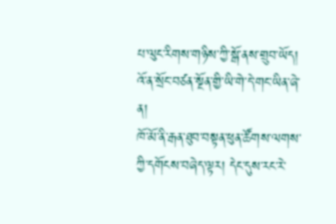པ་ལུང་རིགས་གཉིས་ཀྱི་སྒོ་ནས་གྲུབ་ཡོད།
འོ་ན་སྲོང་བཙན་སྔོན་གྱི་ཡི་གེ་དེ་གང་ཡིན་ཞེ་ན།
ཁོ་མོ་ནི་རྒན་ཐུབ་བསྟན་ཕུན་ཚོགས་ལགས་ཀྱི་དགོངས་བཞེད་ལྟར། དེང་དུས་རང་རེ་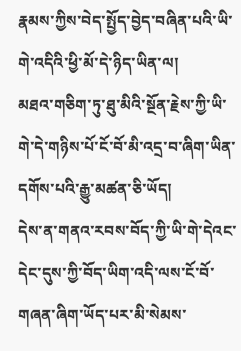རྣམས་ཀྱིས་བེད་སྤྱོད་བྱེད་བཞིན་པའི་ཡི་གེ་འདིའི་ཕྱི་མོ་དེ་ཉིད་ཡིན་ལ།
མཐའ་གཅིག་ཏུ་ཐུ་མིའི་སྔོན་རྗེས་ཀྱི་ཡི་གེ་དེ་གཉིས་པོ་ངོ་བོ་མི་འདྲ་བ་ཞིག་ཡིན་དགོས་པའི་རྒྱུ་མཚན་ཅི་ཡོད།
དེས་ན་གནའ་རབས་བོད་ཀྱི་ཡི་གེ་དེའང་དེང་དུས་ཀྱི་བོད་ཡིག་འདི་ལས་ངོ་བོ་གཞན་ཞིག་ཡོད་པར་མི་སེམས་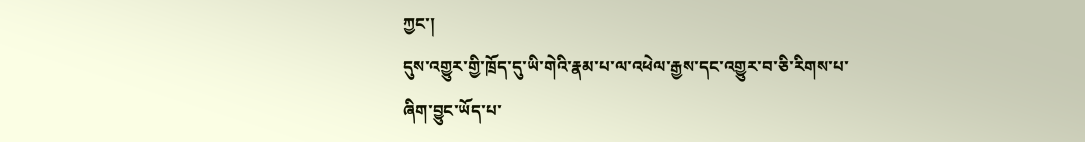ཀྱང་།
དུས་འགྱུར་གྱི་ཁྲོད་དུ་ཡི་གེའི་རྣམ་པ་ལ་འཕེལ་རྒྱས་དང་འགྱུར་བ་ཅི་རིགས་པ་ཞིག་བྱུང་ཡོད་པ་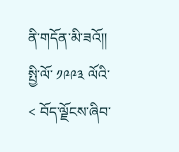ནི་གདོན་མི་ཟའོ།།
སྤྱི་ལོ་ ༡༩༩༣ ལོའི་ < བོད་ལྗོངས་ཞིབ་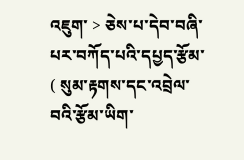འཇུག་ > ཅེས་པ་དེབ་བཞི་པར་བཀོད་པའི་དཔྱད་རྩོམ་ ( སུམ་རྟགས་དང་འབྲེལ་བའི་རྩོམ་ཡིག་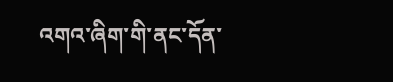འགའ་ཞིག་གི་ནང་དོན་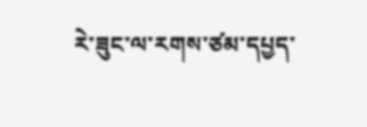རེ་ཟུང་ལ་རགས་ཙམ་དཔྱད་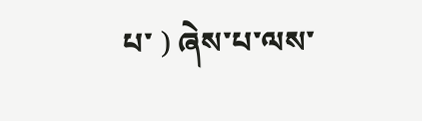པ་ ) ཞེས་པ་ལས་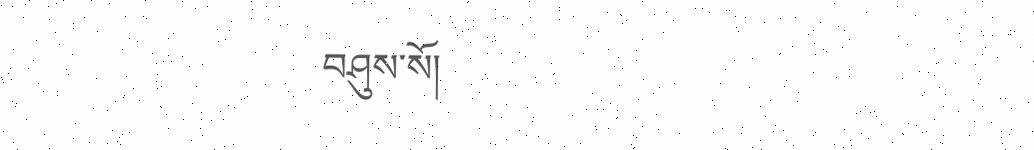བཤུས་སོ།